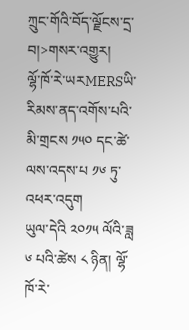ཀྲུང་གོའི་བོད་ལྗོངས་དྲ་བ།>གསར་འགྱུར།
ལྷོ་ཁོ་རེ་ཡརMERSཡི་རིམས་ནད་འགོས་པའི་མི་གྲངས ༡༥༠ དང་ཚེ་ལས་འདས་པ ༡༦ ཏུ་འཕར་འདུག
ཡུལ་དེའི ༢༠༡༥ ལོའི་ཟླ ༦ པའི་ཚེས ༨ ཉིན། ལྷོ་ཁོ་རེ་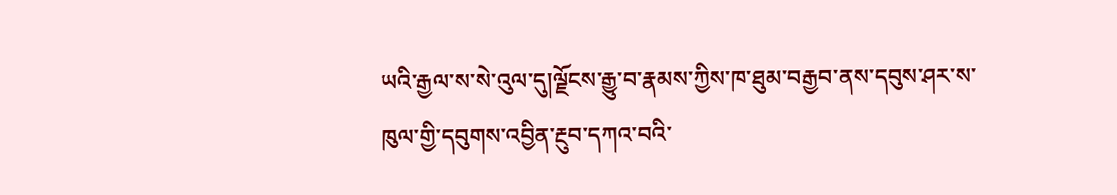ཡའི་རྒྱལ་ས་སེ་འུལ་དུ།ལྗོངས་རྒྱུ་བ་རྣམས་ཀྱིས་ཁ་ཐུམ་བརྒྱབ་ནས་དབུས་ཤར་ས་ཁུལ་གྱི་དབུགས་འབྱིན་རྔུབ་དཀའ་བའི་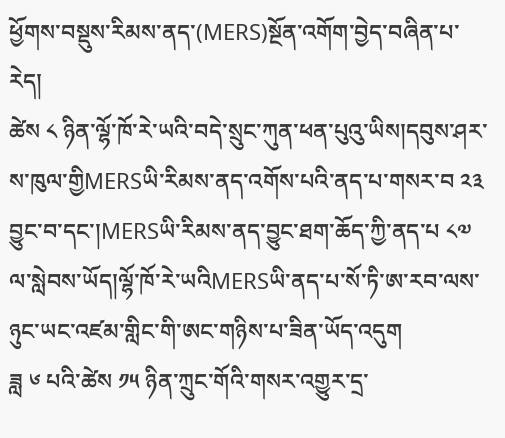ཕྱོགས་བསྡུས་རིམས་ནད་(MERS)སྔོན་འགོག་བྱེད་བཞིན་པ་རེད།
ཚེས ༨ ཉིན་ལྷོ་ཁོ་རེ་ཡའི་བདེ་སྲུང་ཀུན་ཕན་པུའུ་ཡིས།དབུས་ཤར་ས་ཁུལ་གྱིMERSཡི་རིམས་ནད་འགོས་པའི་ནད་པ་གསར་བ ༢༣ བྱུང་བ་དང་།MERSཡི་རིམས་ནད་བྱུང་ཐག་ཆོད་ཀྱི་ནད་པ ༨༧ ལ་སླེབས་ཡོད།ལྷོ་ཁོ་རེ་ཡའིMERSཡི་ནད་པ་སོ་ཏི་ཨ་རབ་ལས་ཉུང་ཡང་འཛམ་གླིང་གི་ཨང་གཉིས་པ་ཟིན་ཡོད་འདུག
ཟླ ༦ པའི་ཚེས ༡༥ ཉིན་ཀྲུང་གོའི་གསར་འགྱུར་དྲ་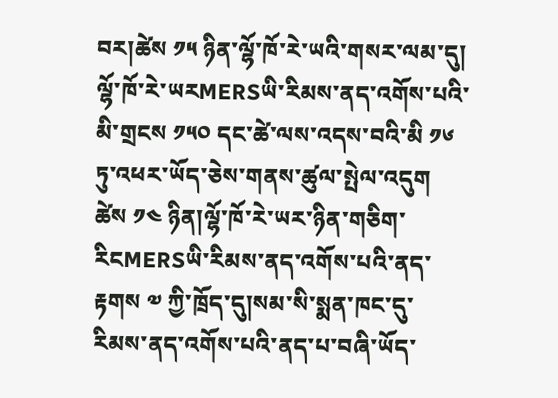བར།ཚེས ༡༥ ཉིན་ལྷོ་ཁོ་རེ་ཡའི་གསར་ལམ་དུ། ལྷོ་ཁོ་རེ་ཡརMERSཡི་རིམས་ནད་འགོས་པའི་མི་གྲངས ༡༥༠ དང་ཚེ་ལས་འདས་བའི་མི ༡༦ ཏུ་འཕར་ཡོད་ཅེས་གནས་ཚུལ་སྤེལ་འདུག
ཚེས ༡༤ ཉིན།ལྷོ་ཁོ་རེ་ཡར་ཉིན་གཅིག་རིངMERSཡི་རིམས་ནད་འགོས་པའི་ནད་རྟགས ༧ ཀྱི་ཁྲོད་དུ།སམ་སི་སྨན་ཁང་དུ་རིམས་ནད་འགོས་པའི་ནད་པ་བཞི་ཡོད་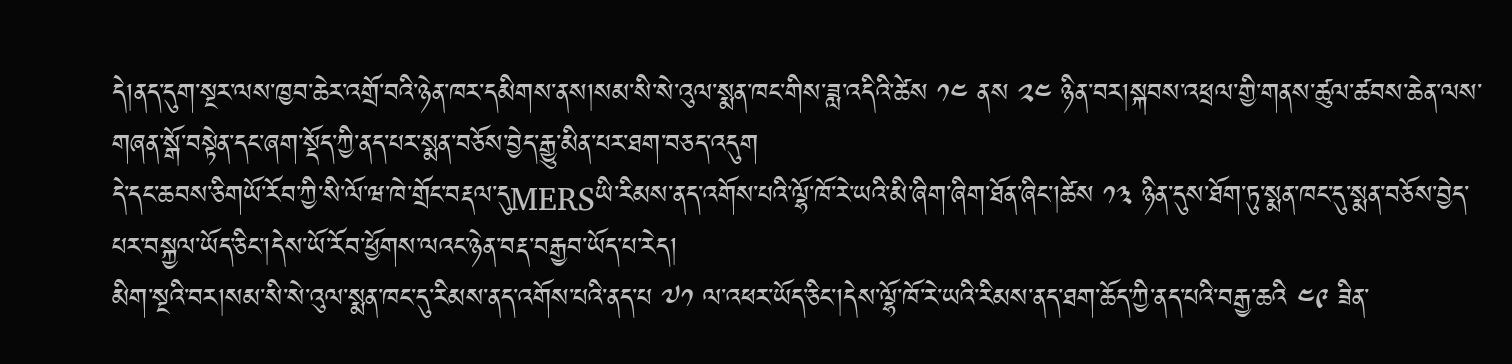དེ།ནད་དུག་སྔར་ལས་ཁྱབ་ཆེར་འགྲོ་བའི་ཉེན་ཁར་དམིགས་ནས།སམ་སི་སེ་འུལ་སྨན་ཁང་གིས་ཟླ་འདིའི་ཚེས ༡༤ ནས ༢༤ ཉིན་བར།སྐབས་འཕྲལ་གྱི་གནས་ཚུལ་ཚབས་ཆེན་ལས་གཞན་སྒོ་བསྟེན་དང་ཞག་སྡོད་ཀྱི་ནད་པར་སྨན་བཅོས་བྱེད་རྒྱུ་མིན་པར་ཐག་བཅད་འདུག
དེ་དང་ཆབས་ཅིགཡོ་རོབ་ཀྱི་སི་ལོ་ཝ་ཁེ་གྲོང་བརྡལ་དུMERSཡི་རིམས་ནད་འགོས་པའི་ལྷོ་ཁོ་རེ་ཡའི་མི་ཞིག་ཞིག་ཐོན་ཞིང་།ཚེས ༡༣ ཉིན་དུས་ཐོག་ཏུ་སྨན་ཁང་དུ་སྨན་བཅོས་བྱེད་པར་བསྐྱལ་ཡོད་ཅིང་།དེས་ཡོ་རོབ་ཕྱོགས་ལའང་ཉེན་བརྡ་བརྒྱབ་ཡོད་པ་རེད།
མིག་སྔའི་བར།སམ་སི་སེ་འུལ་སྨན་ཁང་དུ་རིམས་ནད་འགོས་པའི་ནད་པ ༧༡ ལ་འཕར་ཡོད་ཅིང་།དེས་ལྷོ་ཁོ་རེ་ཡའི་རིམས་ནད་ཐག་ཆོད་ཀྱི་ནད་པའི་བརྒྱ་ཆའི ༤༩ ཟིན་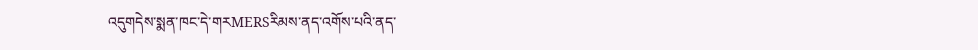འདུགདེས་སྨན་ཁང་དེ་གརMERSརིམས་ནད་འགོས་པའི་ནད་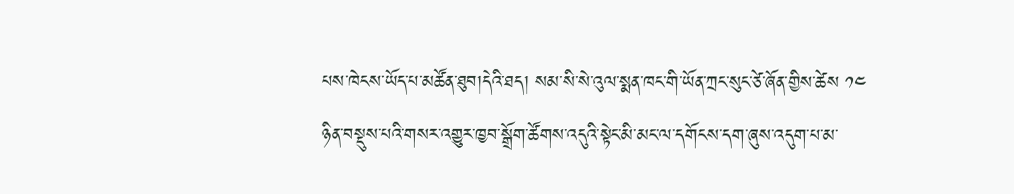པས་ཁེངས་ཡོད་པ་མཚོན་ཐུབ།དེའི་ཐད། སམ་སི་སེ་འུལ་སྨན་ཁང་གི་ཡོན་ཀྲང་སུང་ཙེ་ཞོན་གྱིས་ཚེས ༡༤ ཉིན་བསྡུས་པའི་གསར་འགྱུར་ཁྱབ་སྒྲོག་ཚོགས་འདུའི་སྟེང་མི་མང་ལ་དགོངས་དག་ཞུས་འདུག་པ་མ་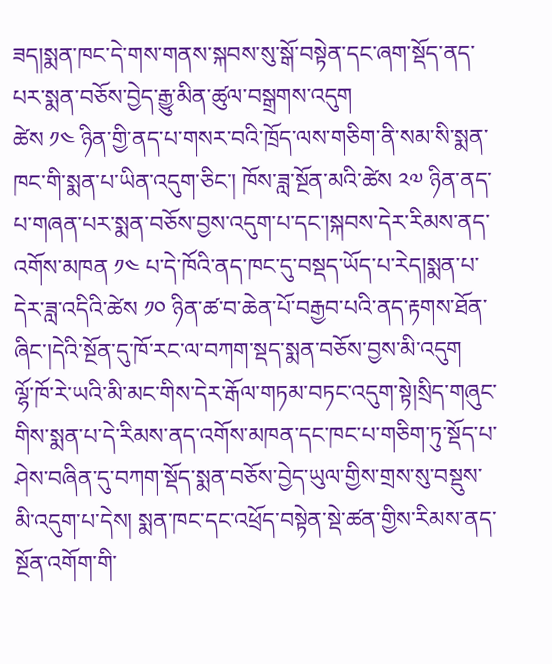ཟད།སྨན་ཁང་དེ་གས་གནས་སྐབས་སུ་སྒོ་བསྟེན་དང་ཞག་སྡོད་ནད་པར་སྨན་བཅོས་བྱེད་རྒྱུ་མིན་ཚུལ་བསྒྲགས་འདུག
ཚེས ༡༤ ཉིན་གྱི་ནད་པ་གསར་བའི་ཁྲོད་ལས་གཅིག་ནི་སམ་སི་སྨན་ཁང་གི་སྨན་པ་ཡིན་འདུག་ཅིང་། ཁོས་ཟླ་སྔོན་མའི་ཚེས ༢༧ ཉིན་ནད་པ་གཞན་པར་སྨན་བཅོས་བྱས་འདུག་པ་དང་།སྐབས་དེར་རིམས་ནད་འགོས་མཁན ༡༤ པ་དེ་ཁོའི་ནད་ཁང་དུ་བསྡད་ཡོད་པ་རེད།སྨན་པ་དེར་ཟླ་འདིའི་ཚེས ༡༠ ཉིན་ཚ་བ་ཆེན་པོ་བརྒྱབ་པའི་ནད་རྟགས་ཐོན་ཞིང་།དེའི་སྔོན་དུ་ཁོ་རང་ལ་བཀག་སྡད་སྨན་བཅོས་བྱས་མི་འདུག
ལྷོ་ཁོ་རེ་ཡའི་མི་མང་གིས་དེར་རྒོལ་གཏམ་བཏང་འདུག་སྟེ།སྲིད་གཞུང་གིས་སྨན་པ་དེ་རིམས་ནད་འགོས་མཁན་དང་ཁང་པ་གཅིག་ཏུ་སྡོད་པ་ཤེས་བཞིན་དུ་བཀག་སྡོད་སྨན་བཅོས་བྱེད་ཡུལ་གྱིས་གྲས་སུ་བསྡུས་མི་འདུག་པ་དེས། སྨན་ཁང་དང་འཕྲོད་བསྟེན་སྡེ་ཚན་གྱིས་རིམས་ནད་སྔོན་འགོག་གི་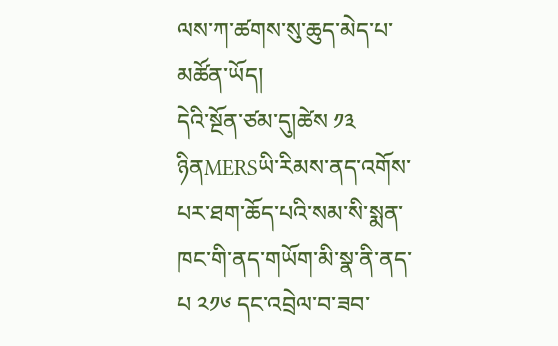ལས་ཀ་ཚགས་སུ་ཆུད་མེད་པ་མཚོན་ཡོད།
དེའི་སྔོན་ཙམ་དུ།ཚེས ༡༣ ཉིནMERSཡི་རིམས་ནད་འགོས་པར་ཐག་ཆོད་པའི་སམ་སི་སྨན་ཁང་གི་ནད་གཡོག་མི་སྣ་ནི་ནད་པ ༢༡༦ དང་འབྲེལ་བ་ཟབ་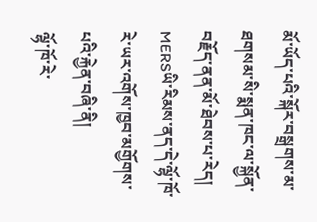མོ་ཡོད་པའི་སྐོར་བསྒྲགས་མ་ཐགསམ་སི་སྨན་ཁང་ལ་སྐྱོན་བརྗོད་ནན་མོ་ཐེབས་པ་རེད།
MERSཡི་རིམས་ནད་དེ་ལྷོ་ཁོ་རེ་ཡར་འགོས་ཁྱབ་མགྱོགས་པའི་རྐྱེན་བཞི་ནི།
ལྷོ་ཁོ་རེ་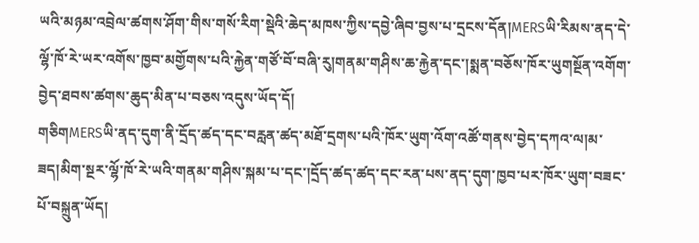ཡའི་མཉམ་འབྲེལ་ཚགས་ཤོག་གིས་གསོ་རིག་སྡེའི་ཆེད་མཁས་ཀྱིས་དབྱེ་ཞིབ་བྱས་པ་དྲངས་དོན།MERSཡི་རིམས་ནད་དེ་ལྷོ་ཁོ་རེ་ཡར་འགོས་ཁྱབ་མགྱོགས་པའི་རྐྱེན་གཙོ་བོ་བཞི་རུ།གནམ་གཤིས་ཆ་རྐྱེན་དང་།སྨན་བཅོས་ཁོར་ཡུགསྔོན་འགོག་བྱེད་ཐབས་ཚགས་ཆུད་མིན་པ་བཅས་འདུས་ཡོད་དོ།
གཅིགMERSཡི་ནད་དུག་ནི་དྲོད་ཚད་དང་བརླན་ཚད་མཐོ་དྲགས་པའི་ཁོར་ཡུག་འོག་འཚོ་གནས་བྱེད་དཀའ་ལ།མ་ཟད།མིག་སྔར་ལྷོ་ཁོ་རེ་ཡའི་གནམ་གཤིས་སྐམ་པ་དང་།དྲོད་ཚད་ཚད་དང་རན་པས་ནད་དུག་ཁྱབ་པར་ཁོར་ཡུག་བཟང་པོ་བསྐྲུན་ཡོད།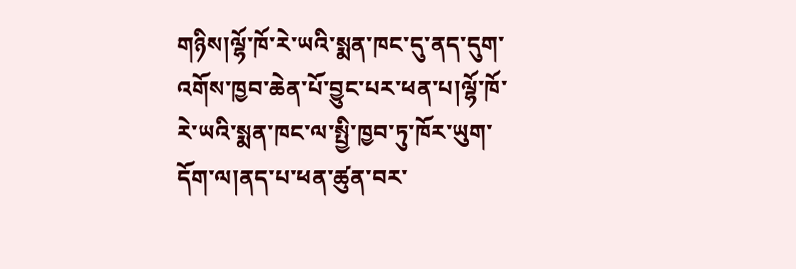གཉིས།ལྷོ་ཁོ་རེ་ཡའི་སྨན་ཁང་དུ་ནད་དུག་འགོས་ཁྱབ་ཆེན་པོ་བྱུང་པར་ཕན་པ།ལྷོ་ཁོ་རེ་ཡའི་སྨན་ཁང་ལ་སྤྱི་ཁྱབ་ཏུ་ཁོར་ཡུག་དོག་ལ།ནད་པ་ཕན་ཚུན་བར་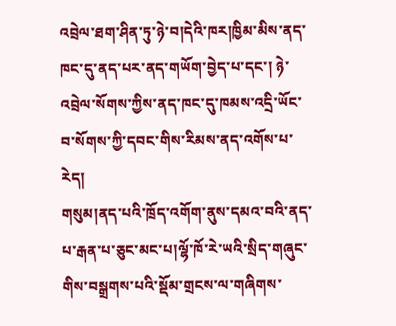འབྲེལ་ཐག་ཤིན་ཏུ་ཉེ་བ།དེའི་ཁར།ཁྱིམ་མིས་ནད་ཁང་དུ་ནད་པར་ནད་གཡོག་བྱེད་པ་དང་། ཉེ་འབྲེལ་སོགས་ཀྱིས་ནད་ཁང་དུ་ཁམས་འདྲི་ཡོང་བ་སོགས་ཀྱི་དབང་གིས་རིམས་ནད་འགོས་པ་རེད།
གསུམ།ནད་པའི་ཁྲོད་འགོག་ནུས་དམའ་བའི་ནད་པ་རྒན་པ་ཅུང་མང་པ།ལྷོ་ཁོ་རེ་ཡའི་སྲིད་གཞུང་གིས་བསྒྲགས་པའི་སྡོམ་གྲངས་ལ་གཞིགས་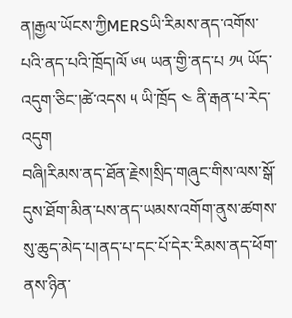ན།རྒྱལ་ཡོངས་ཀྱིMERSཡི་རིམས་ནད་འགོས་པའི་ནད་པའི་ཁྲོད།ལོ ༦༥ ཡན་གྱི་ནད་པ ༡༥ ཡོད་འདུག་ཅིང་།ཚེ་འདས ༥ ཡི་ཁྲོད ༤ ནི་རྒན་པ་རེད་འདུག
བཞི།རིམས་ནད་ཐོན་རྗེས།སྲིད་གཞུང་གིས་ལས་སྒོ་དུས་ཐོག་མིན་པས་ནད་ཡམས་འགོག་ནུས་ཚགས་སུ་ཆུད་མེད་པ།ནད་པ་དང་པོ་དེར་རིམས་ནད་ཕོག་ནས་ཉིན་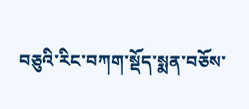བཅུའི་རིང་བཀག་སྡོད་སྨན་བཅོས་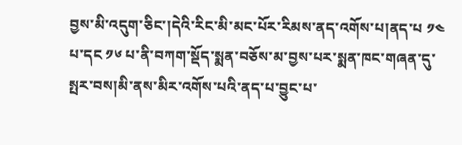བྱས་མི་འདུག་ཅིང་།དེའི་རིང་མི་མང་པོར་རིམས་ནད་འགོས་པ།ནད་པ ༡༤ པ་དང ༡༦ པ་ནི་བཀག་སྡོད་སྨན་བཅོས་མ་བྱས་པར་སྨན་ཁང་གཞན་དུ་སྤར་བས།མི་ནས་མིར་འགོས་པའི་ནད་པ་བྱུང་པ་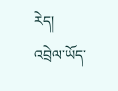རེད།
འབྲེལ་ཡོད་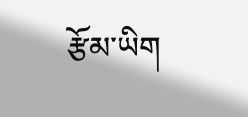རྩོམ་ཡིག